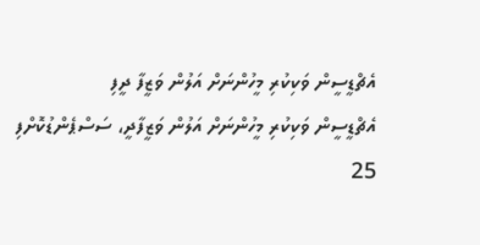އެޗްޑީސީން ވަކިކުރި މީހުންނަށް އަލުން ވަޒީފާ ދީފި
އެޗްޑީސީން ވަކިކުރި މީހުންނަށް އަލުން ވަޒީފާދީ، ސަސްޕެންޑުކޮށްފި
25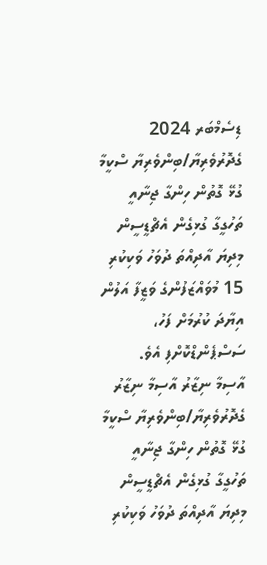ޑިސެމްބަރ 2024
ގެދޮރުވެރިޔާ/ބިންވެރިޔާ ސްކީމާ ގުޅޭ ގޮތުން ހިންގާ ޖިނާއީ ތަހުގީގާ ގުޅިގެން އެޗްޑީސީން މިދިޔަ އާދިއްތަ ދުވަހު ވަކިކުރި 15 މުވައްޒަފުންގެ ވަޒީފާ އަލުން އިޔާދަ ކުރުމަށް ފަހު، ސަސްޕެންޑްކޮށްފި އެވެ.
އާސިމާ ނިޒާރު އާސިމާ ނިޒާރު
ގެދޮރުވެރިޔާ/ބިންވެރިޔާ ސްކީމާ ގުޅޭ ގޮތުން ހިންގާ ޖިނާއީ ތަހުގީގާ ގުޅިގެން އެޗްޑީސީން މިދިޔަ އާދިއްތަ ދުވަހު ވަކިކުރި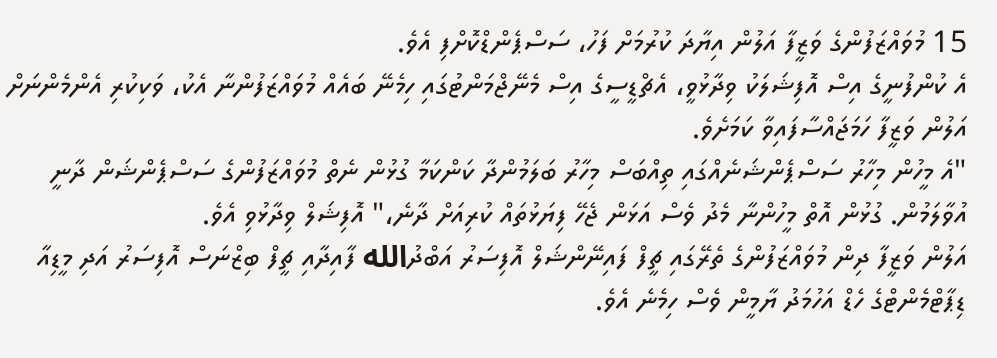15 މުވައްޒަފުންގެ ވަޒީފާ އަލުން އިޔާދަ ކުރުމަށް ފަހު، ސަސްޕެންޑްކޮށްފި އެވެ.
އެ ކުންފުނީގެ އިސް އޮފިޝަލަކު ވިދާޅުވީ، އެޗްޑީސީގެ އިސް މެނޭޖްމަންޓުގައި ހިމެނޭ ބައެއް މުވައްޒަފުންނާ އެކު، ވަކިކުރި އެންމެންނަށް އަލުން ވަޒީފާ ހަމަޖައްސާފައިވާ ކަމަށެވެ.
"އެ މީހުން މިހާރު ސަސްޕެންޝަނެއްގައި ތިއްބަސް މިހާރު ބަލަމުންދާ ކަންކަމާ ގުޅުން ނެތް މުވައްޒަފުންގެ ސަސްޕެންޝަން ދާނީ އުވާލަމުން. ގުޅުން އޮތް މީހުންނާ މެދު ވެސް އަޅަން ޖެހޭ ފިޔަޅުތައް ކުރިއަށް ދާނެ،" އޮފިޝަލް ވިދާޅުވި އެވެ.
އަލުން ވަޒީފާ ދިން މުވައްޒަފުންގެ ތެރޭގައި ޗީފް ފައިނޭންޝަލް އޮފިސަރު އަބްދުالله ފާއިދާއި ޗީފް ބިޒްނަސް އޮފިސަރު އަދި މީޑިއާ ޑިޕާޓްމެންޓްގެ ހެޑް އަހުމަދު ޔާމީން ވެސް ހިމެނެ އެވެ.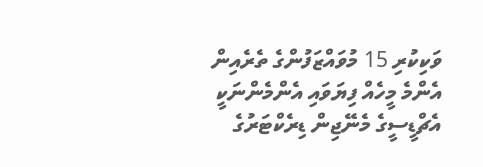ވަކިކުރި 15 މުވައްޒަފުންގެ ތެރެއިން އެންމެ މީހެއް ފިޔަވައި އެންމެންނަކީ އެޗްޑީސީގެ މެނޭޖިން ޑިރެކްޓަރުގެ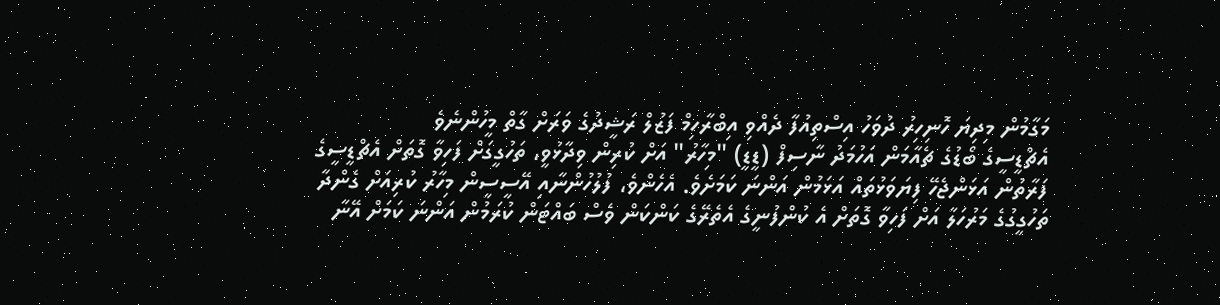މަގާމުން މިދިޔަ ހޮނިހިރު ދުވަހު އިސްތިއުފާ ދެއްވި އިބްރާހިމް ފަޒުލް ރަޝީދުގެ ވަރަށް ގާތް މީހުންނެވެ
އެޗްޑީސީގެ ބޯޑުގެ ޗެއާމަން އަހުމަދު ނާސިފް (ޑީޑީ) "މިހާރު" އަށް ކުރިން ވިދާޅުވީ، ތަހުގީގަށް ފަހިވާ ގޮތަށް އެޗްޑީސީގެ ފަރާތުން އަޅަންޖެހޭ ފިޔަވަޅުތައް އަޅަމުން އަންނަ ކަމަށެވެ. އެހެންވެ، ފުލުހުންނާއި އޭސީސީން މިހާރު ކުރިއަށް ގެންދާ ތަހުގީގުގެ މަރުހަލާ އަށް ފަހިވާ ގޮތަށް އެ ކުންފުނީގެ އެތެރޭގެ ކަންކަން ވެސް ބައްޓަން ކުރަމުން އަންނަ ކަމަށް އޭނާ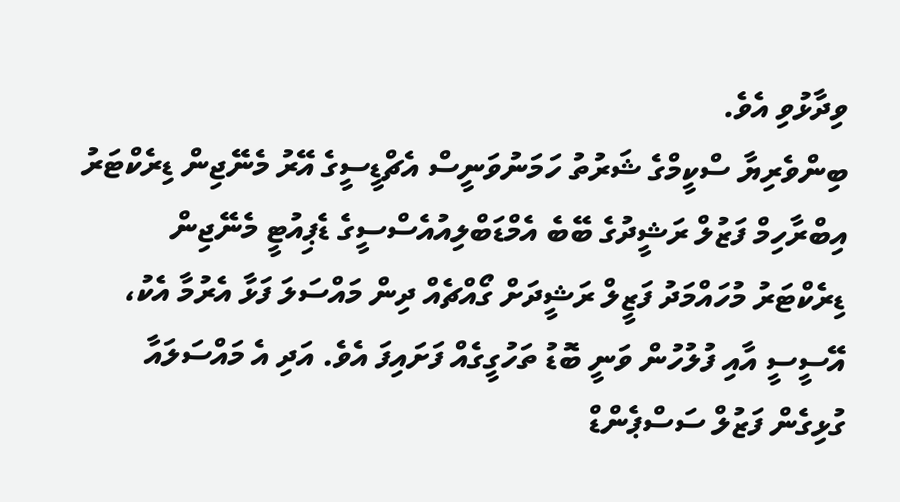ވިދާޅުވި އެވެ.
ބިންވެރިޔާ ސްކީމްގެ ޝަރުތު ހަމަނުވަނީސް އެޗްޑީސީގެ އޭރު މެނޭޖިން ޑިރެކްޓަރު އިބްރާހިމް ފަޒުލް ރަޝީދުގެ ބޭބެ އެމްޑަބްލިއުއެސްސީގެ ޑެޕިއުޓީ މެނޭޖިން ޑިރެކްޓަރު މުހައްމަދު ފަޒީލް ރަޝީދަށް ގޯއްޗެއް ދިން މައްސަލަ ފަޅާ އެރުމާ އެކު، އޭސީސީ އާއި ފުލުހުން ވަނީ ބޮޑު ތަހުގީގެއް ފަށައިފަ އެވެ. އަދި އެ މައްސަލައާ ގުޅިގެން ފަޒުލް ސަސްޕެންޑް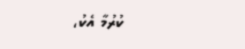ކުރުމާ އެކު،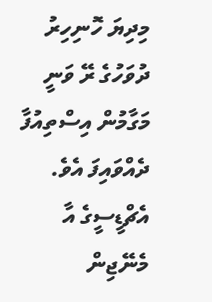މިދިޔަ ހޮނިހިރު ދުވަހުގެ ރޭ ވަނީ މަގާމުން އިސްތިއުފާ ދެއްވައިފަ އެވެ.
އެޗްޑީސީގެ އާ މެނޭޖިން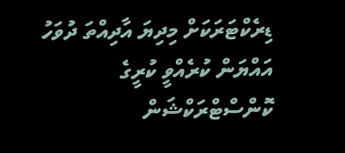ޑިރެކްޓަރަކަށް މިދިޔަ އާދިއްތަ ދުވަހު އައްޔަން ކުރެއްވީ ކުރީގެ ކޮންސްޓްރަކްޝަން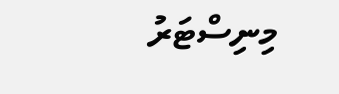މިނިސްޓަރު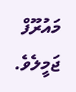މައުރޫފް ޖަމީލެވެ.